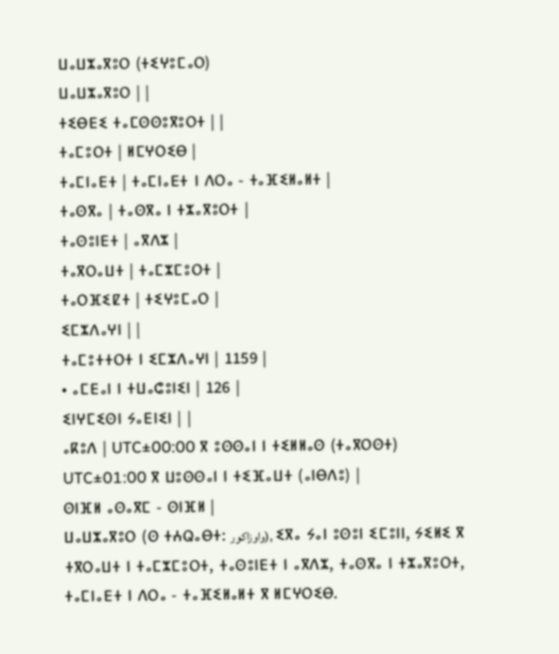ⵡⴰⵡⵣⴰⴳⵓⵔ (ⵜⵉⵖⵓⵎⴰⵔ)
ⵡⴰⵡⵣⴰⴳⵓⵔ | |
ⵜⵉⴱⴹⵉ ⵜⴰⵎⵙⵙⵓⴳⵓⵔⵜ | |
ⵜⴰⵎⵓⵔⵜ | ⵍⵎⵖⵔⵉⴱ |
ⵜⴰⵎⵏⴰⴹⵜ | ⵜⴰⵎⵏⴰⴹⵜ ⵏ ⴷⵔⴰ - ⵜⴰⴼⵉⵍⴰⵍⵜ |
ⵜⴰⵙⴳⴰ | ⵜⴰⵙⴳⴰ ⵏ ⵜⵣⴰⴳⵓⵔⵜ |
ⵜⴰⵙⵓⵏⴹⵜ | ⴰⴳⴷⵣ |
ⵜⴰⴳⵔⴰⵡⵜ | ⵜⴰⵎⵣⵎⵓⵔⵜ |
ⵜⴰⵔⴼⵉⵇⵜ | ⵜⵉⵖⵓⵎⴰⵔ |
ⵉⵎⵣⴷⴰⵖⵏ | |
ⵜⴰⵎⵓⵜⵜⵔⵜ ⵏ ⵉⵎⵣⴷⴰⵖⵏ | 1159 |
• ⴰⵎⴹⴰⵏ ⵏ ⵜⵡⴰⵛⵓⵏⵉⵏ | 126 |
ⵉⵏⵖⵎⵉⵙⵏ ⵢⴰⴹⵏⵉⵏ | |
ⴰⴽⵓⴷ | UTC±00:00 ⴳ ⵓⵙⵙⴰⵏ ⵏ ⵜⵉⵍⵍⴰⵙ (ⵜⴰⴳⵔⵙⵜ) UTC±01:00 ⴳ ⵡⵓⵙⵙⴰⵏ ⵏ ⵜⵉⴼⴰⵡⵜ (ⴰⵏⴱⴷⵓ) |
ⵙⵏⴼⵍ ⴰⵙⴰⴳⵎ - ⵙⵏⴼⵍ |
ⵡⴰⵡⵣⴰⴳⵓⵔ (ⵙ ⵜⵄⵕⴰⴱⵜ: واوزاكور), ⵉⴳⴰ ⵢⴰⵏ ⵓⵙⵓⵏ ⵉⵎⵓⵏⵏ, ⵢⵉⵍⵉ ⴳ ⵜⴳⵔⴰⵡⵜ ⵏ ⵜⴰⵎⵣⵎⵓⵔⵜ, ⵜⴰⵙⵓⵏⴹⵜ ⵏ ⴰⴳⴷⵣ, ⵜⴰⵙⴳⴰ ⵏ ⵜⵣⴰⴳⵓⵔⵜ, ⵜⴰⵎⵏⴰⴹⵜ ⵏ ⴷⵔⴰ - ⵜⴰⴼⵉⵍⴰⵍⵜ ⴳ ⵍⵎⵖⵔⵉⴱ.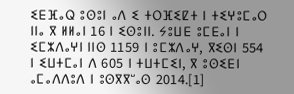ⵉⴹⴼⴰⵕ ⵓⵙⵓⵏ ⴰⴷ ⵉ ⵜⵔⴼⵉⵇⵜ ⵏ ⵜⵉⵖⵓⵎⴰⵔ ⵏⵏⴰ ⴳ ⵍⵍⴰⵏ 16 ⵏ ⵉⵙⵓⵏⵏ. ⵢⵓⵡⴹ ⵓⵎⴹⴰⵏ ⵏ ⵉⵎⵣⴷⴰⵖⵏ ⵏⵏⵙ 1159 ⵏ ⵓⵎⵣⴷⴰⵖ, ⴳⵉⵙⵏ 554 ⵏ ⵉⵡⵜⵎⴰⵏ ⴷ 605 ⵏ ⵜⵡⵜⵎⵉⵏ, ⴳ ⵓⵙⵉⴹⵏ ⴰⵎⴰⴷⴷⵓⴷ ⵏ ⵓⵙⴳⴳⵯⴰⵙ 2014.[1]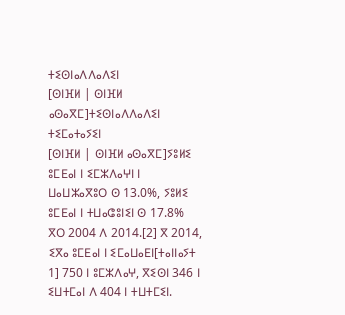ⵜⵉⵙⵏⴰⴷⴷⴰⴷⵉⵏ
[ⵙⵏⴼⵍ | ⵙⵏⴼⵍ ⴰⵙⴰⴳⵎ]ⵜⵉⵙⵏⴰⴷⴷⴰⴷⵉⵏ ⵜⵉⵎⴰⵜⴰⵢⵉⵏ
[ⵙⵏⴼⵍ | ⵙⵏⴼⵍ ⴰⵙⴰⴳⵎ]ⵢⵓⵍⵉ ⵓⵎⴹⴰⵏ ⵏ ⵉⵎⵣⴷⴰⵖⵏ ⵏ ⵡⴰⵡⵣⴰⴳⵓⵔ ⵙ 13.0%, ⵢⵓⵍⵉ ⵓⵎⴹⴰⵏ ⵏ ⵜⵡⴰⵛⵓⵏⵉⵏ ⵙ 17.8% ⴳⵔ 2004 ⴷ 2014.[2] ⴳ 2014, ⵉⴳⴰ ⵓⵎⴹⴰⵏ ⵏ ⵉⵎⴰⵡⴰⴹⵏ[ⵜⴰⵏⵏⴰⵢⵜ 1] 750 ⵏ ⵓⵎⵣⴷⴰⵖ, ⴳⵉⵙⵏ 346 ⵏ ⵉⵡⵜⵎⴰⵏ ⴷ 404 ⵏ ⵜⵡⵜⵎⵉⵏ.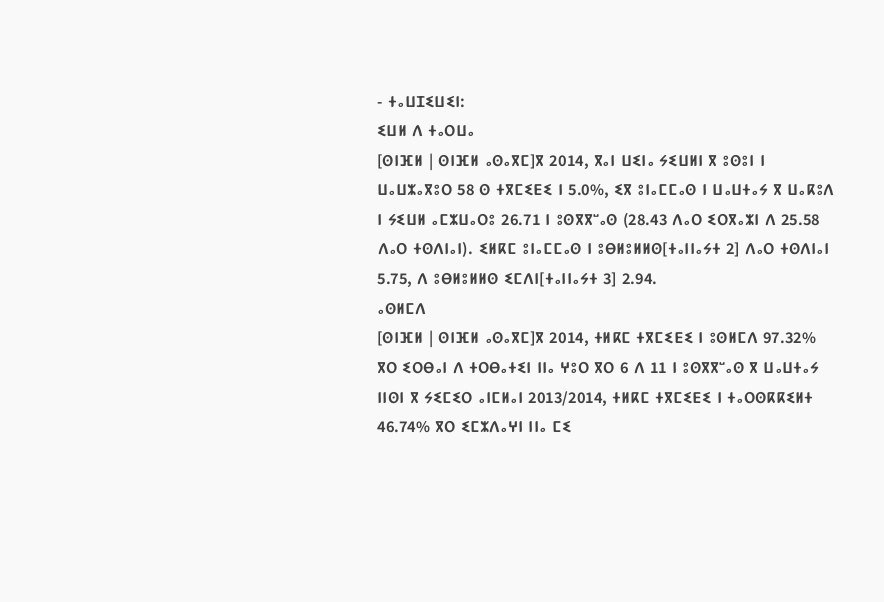- ⵜⴰⵡⵊⵉⵡⵉⵏ:
ⵉⵡⵍ ⴷ ⵜⴰⵔⵡⴰ
[ⵙⵏⴼⵍ | ⵙⵏⴼⵍ ⴰⵙⴰⴳⵎ]ⴳ 2014, ⴳⴰⵏ ⵡⵉⵏⴰ ⵢⵉⵡⵍⵏ ⴳ ⵓⵙⵓⵏ ⵏ ⵡⴰⵡⵣⴰⴳⵓⵔ 58 ⵙ ⵜⴳⵎⵉⴹⵉ ⵏ 5.0%, ⵉⴳ ⵓⵏⴰⵎⵎⴰⵙ ⵏ ⵡⴰⵡⵜⴰⵢ ⴳ ⵡⴰⴽⵓⴷ ⵏ ⵢⵉⵡⵍ ⴰⵎⵣⵡⴰⵔⵓ 26.71 ⵏ ⵓⵙⴳⴳⵯⴰⵙ (28.43 ⴷⴰⵔ ⵉⵔⴳⴰⵣⵏ ⴷ 25.58 ⴷⴰⵔ ⵜⵙⴷⵏⴰⵏ). ⵉⵍⴽⵎ ⵓⵏⴰⵎⵎⴰⵙ ⵏ ⵓⴱⵍⵓⵍⵍⵙ[ⵜⴰⵏⵏⴰⵢⵜ 2] ⴷⴰⵔ ⵜⵙⴷⵏⴰⵏ 5.75, ⴷ ⵓⴱⵍⵓⵍⵍⵙ ⵉⵎⴷⵏ[ⵜⴰⵏⵏⴰⵢⵜ 3] 2.94.
ⴰⵙⵍⵎⴷ
[ⵙⵏⴼⵍ | ⵙⵏⴼⵍ ⴰⵙⴰⴳⵎ]ⴳ 2014, ⵜⵍⴽⵎ ⵜⴳⵎⵉⴹⵉ ⵏ ⵓⵙⵍⵎⴷ 97.32% ⴳⵔ ⵉⵔⴱⴰⵏ ⴷ ⵜⵔⴱⴰⵜⵉⵏ ⵏⵏⴰ ⵖⵓⵔ ⴳⵔ 6 ⴷ 11 ⵏ ⵓⵙⴳⴳⵯⴰⵙ ⴳ ⵡⴰⵡⵜⴰⵢ ⵏⵏⵙⵏ ⴳ ⵢⵉⵎⵉⵔ ⴰⵏⵎⵍⴰⵏ 2013/2014, ⵜⵍⴽⵎ ⵜⴳⵎⵉⴹⵉ ⵏ ⵜⴰⵔⵙⴽⴽⵉⵍⵜ 46.74% ⴳⵔ ⵉⵎⵣⴷⴰⵖⵏ ⵏⵏⴰ ⵎⵉ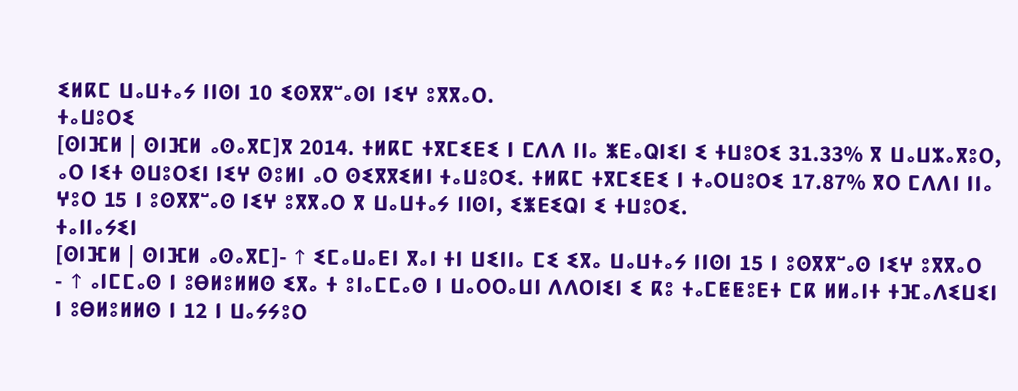ⵉⵍⴽⵎ ⵡⴰⵡⵜⴰⵢ ⵏⵏⵙⵏ 10 ⵉⵙⴳⴳⵯⴰⵙⵏ ⵏⵉⵖ ⵓⴳⴳⴰⵔ.
ⵜⴰⵡⵓⵔⵉ
[ⵙⵏⴼⵍ | ⵙⵏⴼⵍ ⴰⵙⴰⴳⵎ]ⴳ 2014. ⵜⵍⴽⵎ ⵜⴳⵎⵉⴹⵉ ⵏ ⵎⴷⴷ ⵏⵏⴰ ⵥⴹⴰⵕⵏⵉⵏ ⵉ ⵜⵡⵓⵔⵉ 31.33% ⴳ ⵡⴰⵡⵣⴰⴳⵓⵔ, ⴰⵔ ⵏⵉⵜ ⵙⵡⵓⵔⵉⵏ ⵏⵉⵖ ⵙⵓⵍⵏ ⴰⵔ ⵙⵉⴳⴳⵉⵍⵏ ⵜⴰⵡⵓⵔⵉ. ⵜⵍⴽⵎ ⵜⴳⵎⵉⴹⵉ ⵏ ⵜⴰⵔⵡⵓⵔⵉ 17.87% ⴳⵔ ⵎⴷⴷⵏ ⵏⵏⴰ ⵖⵓⵔ 15 ⵏ ⵓⵙⴳⴳⵯⴰⵙ ⵏⵉⵖ ⵓⴳⴳⴰⵔ ⴳ ⵡⴰⵡⵜⴰⵢ ⵏⵏⵙⵏ, ⵉⵥⴹⵉⵕⵏ ⵉ ⵜⵡⵓⵔⵉ.
ⵜⴰⵏⵏⴰⵢⵉⵏ
[ⵙⵏⴼⵍ | ⵙⵏⴼⵍ ⴰⵙⴰⴳⵎ]- ↑ ⵉⵎⴰⵡⴰⴹⵏ ⴳⴰⵏ ⵜⵏ ⵡⵉⵏⵏⴰ ⵎⵉ ⵉⴳⴰ ⵡⴰⵡⵜⴰⵢ ⵏⵏⵙⵏ 15 ⵏ ⵓⵙⴳⴳⵯⴰⵙ ⵏⵉⵖ ⵓⴳⴳⴰⵔ
- ↑ ⴰⵏⵎⵎⴰⵙ ⵏ ⵓⴱⵍⵓⵍⵍⵙ ⵉⴳⴰ ⵜ ⵓⵏⴰⵎⵎⴰⵙ ⵏ ⵡⴰⵔⵔⴰⵡⵏ ⴷⴷⵔⵏⵉⵏ ⵉ ⴽⵓ ⵜⴰⵎⵟⵟⵓⴹⵜ ⵎⴽ ⵍⵍⴰⵏⵜ ⵜⴼⴰⴷⵉⵡⵉⵏ ⵏ ⵓⴱⵍⵓⵍⵍⵙ ⵏ 12 ⵏ ⵡⴰⵢⵢⵓⵔ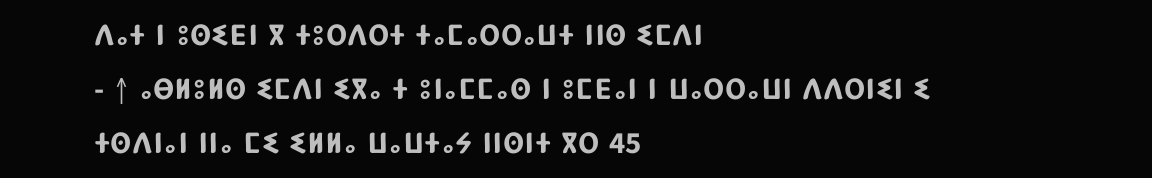ⴷⴰⵜ ⵏ ⵓⵙⵉⴹⵏ ⴳ ⵜⵓⵔⴷⵔⵜ ⵜⴰⵎⴰⵔⵔⴰⵡⵜ ⵏⵏⵙ ⵉⵎⴷⵏ
- ↑ ⴰⴱⵍⵓⵍⵙ ⵉⵎⴷⵏ ⵉⴳⴰ ⵜ ⵓⵏⴰⵎⵎⴰⵙ ⵏ ⵓⵎⴹⴰⵏ ⵏ ⵡⴰⵔⵔⴰⵡⵏ ⴷⴷⵔⵏⵉⵏ ⵉ ⵜⵙⴷⵏⴰⵏ ⵏⵏⴰ ⵎⵉ ⵉⵍⵍⴰ ⵡⴰⵡⵜⴰⵢ ⵏⵏⵙⵏⵜ ⴳⵔ 45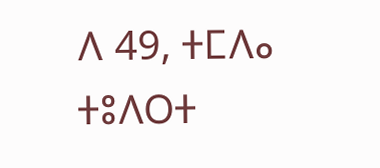ⴷ 49, ⵜⵎⴷⴰ ⵜⵓⴷⵔⵜ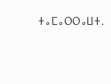ⵜⴰⵎⴰⵔⵔⴰⵡⵜ.